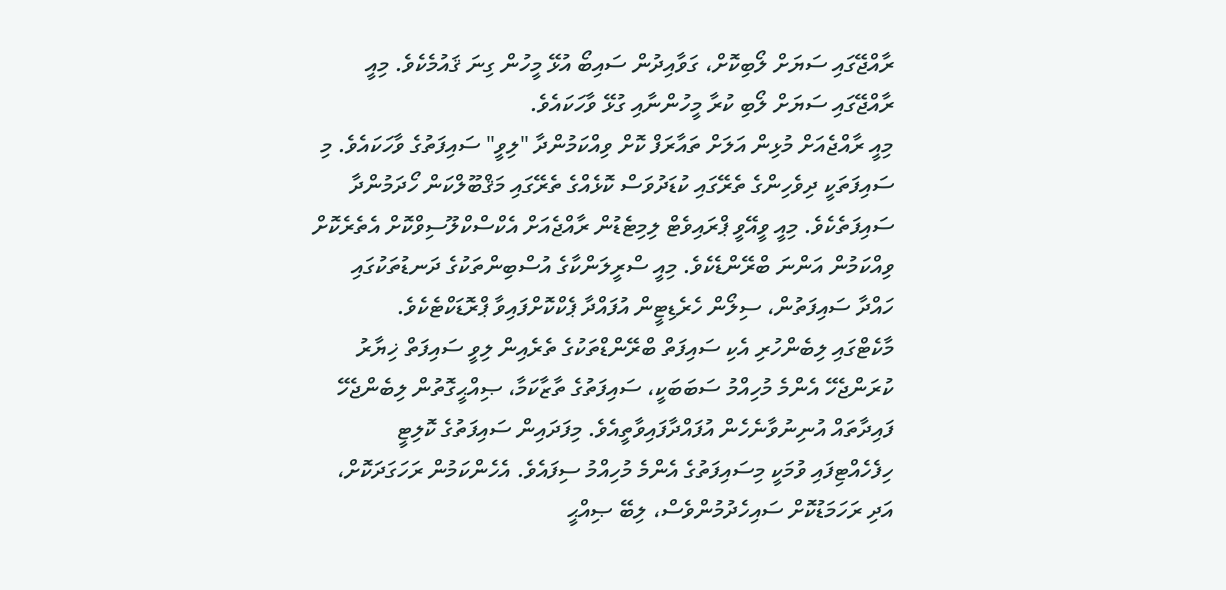ރާއްޖޭގައި ސަޔަށް ލޯބިކޮށް، ގަވާއިދުން ސައިބޯ އުޅޭ މީހުން ގިނަ ޤައުމެކެވެ. މިއީ ރާއްޖޭގައި ސަޔަށް ލޯބި ކުރާ މީހުންނާއި ގުޅޭ ވާހަކައެވެ.
މިއީ ރާއްޖެއަށް މުޅިން އަލަށް ތައާރަފް ކޮށް ވިއްކަމުންދާ "ލިވީ" ސައިފަތުގެ ވާހަކައެވެ. މި ސައިފަތަކީ ދިވެހިންގެ ތެރޭގައި ކުޑަދުވަސް ކޮޅެއްގެ ތެރޭގައި މަޤްބޫލްކަން ހޯދަމުންދާ ސައިފަތެކެވެ. މިއީ ވީއޭވީ ޕްރައިވެޓް ލިމިޓެޑުން ރާއްޖެއަށް އެކްސްކްލޫސިވްކޮށް އެތެރެކޮށް ވިއްކަމުން އަންނަ ބްރޭންޑެކެވެ. މިއީ ސްރީލަންކާގެ އުސްބިންތަކުގެ ދަނޑުތަކުގައި ހައްދާ ސައިފަތުން، ސިލޯން ހެރެޑިޓީން އުފައްދާ ޕެކްކޮށްފައިވާ ޕްރޮޑަކްޓެކެވެ.
މާކެޓްގައި ލިބެންހުރި އެކި ސައިފަތް ބްރޭންޑްތަކުގެ ތެރެއިން ލިވީ ސައިފަތް ޚިޔާރު ކުރަންޖެހޭ އެންމެ މުހިއްމު ސަބަބަކީ، ސައިފަތުގެ ތާޒާކަމާ، ޞިއްޙީގޮތުން ލިބެންޖެހޭ ފައިދާތައް އުނިނުވާނެހެން އުފައްދާފައިވާތީއެވެ. މިފަދައިން ސައިފަތުގެ ކޮލިޓީ ހިފެހެއްޓިފައި ވުމަކީ މިސައިފަތުގެ އެންމެ މުހިއްމު ސިފައެވެ. އެހެންކަމުން ރަހަގަދަކޮށް، އަދި ރަހަމަޑުކޮށް ސައިހެދުމުންވެސް، ލިބޭ ޞިއްޙީ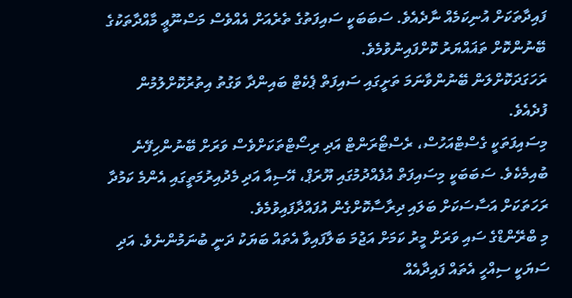ފައިދާތަކަށް އުނިކަމެއް ނާދެއެވެ. ސަބަބަކީ ސައިފަތުގެ ތެރެއަށް އެއްވެސް މަސްނޫޢީ މާއްދާތަކުގެ ބޭނުންކޮށް ތަޣައްޔަރު ކޮށްފައިނުވުމެވެ.
ރަހަގަދަކޮށްލަން ބޭނުންވާނަމަ ތަށީގައި ސައިފަތް ޕެކެޓް ބައިންދާ ވަގުތު އިތުރުކޮށްލުމުން ފުދެއެވެ.
މިސައިފަތަކީ ގެސްޓްއަހުސް، ރެސްޓޯރަންޓް އަދި ރިސޯޓްތަކަށްވެސް ވަރަށް ބޭނުންހިފޭނެ ބުއިމެކެވެ. ސަބަބަކީ މިސައިފަތް އުފެއްދުމުގައި ޔޫރަޕް، އޭސިއާ އަދި މެދުއިރުމަތީގައި އެންމެ ކަމުދާ ރަހަތަކަށް އަސާސަކަށް ބަލައި ދިރާސާކޮށްގެން އުފައްދާފައިވުމެވެ.
މި ބްރޭންޑްގެ ސައި ވަރަށް މީރު ކަމަށް އަޖުމަ ބަލާފައިވާ އެތައް ބަޔަކު ދަނީ ބުނަމުންނެވެ. އަދި ސަޔަކީ ސިއްހީ އެތައް ފައިދާއެއް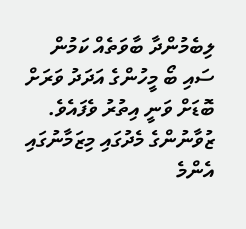ލިބެމުންދާ ބާވަތެއް ކަމުން ސައި ބޯ މީހުންގެ އަދަދު ވަރަށް ބޮޑަށް ވަނީ އިތުރު ވެފައެވެ.
ޒުވާނުންގެ މެދުގައި މިޒަމާނުގައި އެންމެ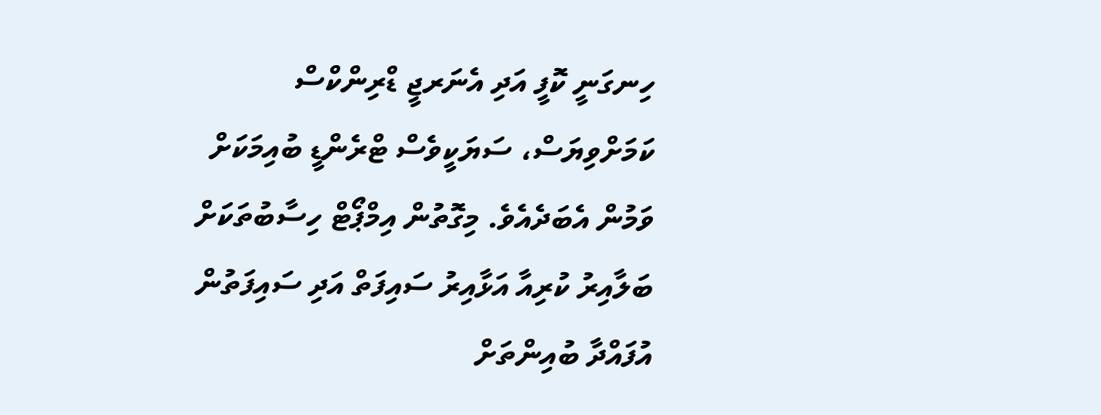ހިނގަނީ ކޮފީ އަދި އެނަރޖީ ޑްރިންކްސް ކަމަށްވިޔަސް، ސަޔަކީވެސް ޓްރެންޑީ ބުއިމަކަށް ވަމުން އެބަދެއެވެ. މިގޮތުން އިމްޕޯޓް ހިސާބުތަކަށް ބަލާއިރު ކުރިއާ އަޅާއިރު ސައިފަތް އަދި ސައިފަތުން އުފައްދާ ބުއިންތަށް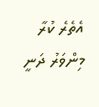އެތެރެ ކުރާ މިންވަރު ދަނީ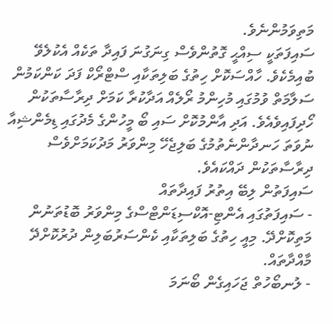މަތިވަމުންނެވެ.
ސައިފަތަކީ ސިއްޙީ ގޮތުންވެސް ގިނަގުނަ ފައިދާ ތަކެއް އެކުލެވޭ ބުއިމެކެވެ. ހާއްސަކޮށް ހިތުގެ ބަލިތަކާއި ސްޓްރޯކް ފަދަ ކަންކަމުން ސަލާމަތް ވުމުގައި މުހިންމު ރޯލެއް އަދާކުރާ ކަމަށް ދިރާސާތަކުން ހޯދިފައިވެއެވެ. އަދި އާންމުކޮށް ސައި ބޯ މީހުންގެ މެދުގައި ޑިމެންޝިއާ ނުވަތަ ހަނދާންނެތުމުގެ ބަލިޖެހޭ މިންވަރު މަދުކަމަށްވެސް ދިރާސާތަކުން ދައްކައެވެ.
ސައިފަތުން ލިބޭ އިތުރު ފައިދާތައް
- ސައިފަތުގައި އެންޓި-އޮކްސިޑަންޓްސްގެ މިންވަރު ބޮޑުތަނުން މަތިކޮށްދޭ. މިއީ ހިތުގެ ބަލިތަކާއި ކެންސަރުބަލިން ދުރުކޮށްދޭ މާއްދާތައް.
- ލުނބޯހުތް ޖަހައިގެން ބޯނަމަ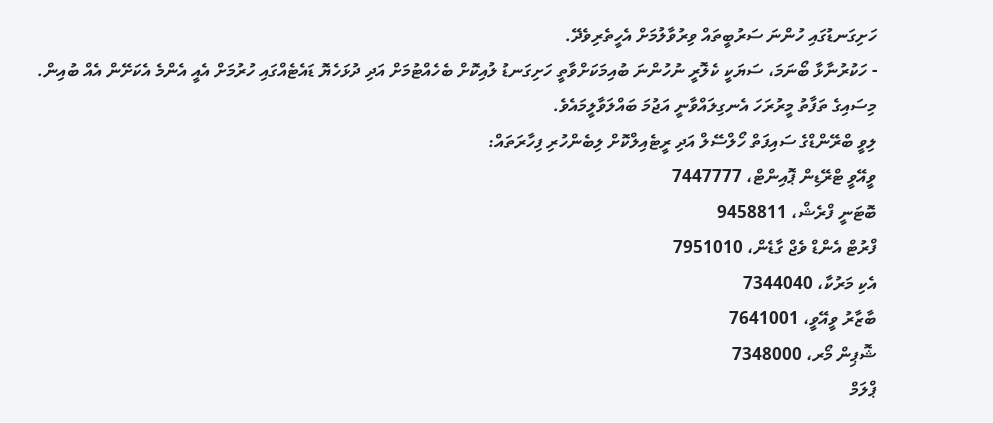ހަށިގަނޑުގައި ހުންނަ ސަރުބީތައް ވިރުވާލުމަށް އެހީތެރިވެދޭ.
- ހަކުރުނާޅާ ބޯނަމަ، ސަޔަކީ ކެލޮރީ ނުހުންނަ ބުއިމަކަށްވާތީ ހަށިގަނޑު ލުއިކޮށް ބެހެއްޓުމަށް އަދި ދުޅަހެޔޮ ޑައެޓެއްގައި ހުރުމަށް އެއީ އެންމެ އެކަށޭން އެއް ބުއިން.
މިސައިގެ ތަފާތު މީރުރަހަ އެނގިލައްވާނީ އަޖުމަ ބައްލަވާލީމައެވެ.
ލިވީ ބްރޭންޑްގެ ސައިފަތް ހޯލްސޭލް އަދި ރީޓެއިލްކޮށް ލިބެންހުރި ފިހާރަތައް:
ވީއޭވީ ޓްރޭޑިން ޕޮއިންޓް، 7447777
ބޮޓަނީ ފްރެޝް، 9458811
ފްރުޓް އެންޑް ވެޖް ގާޑެން، 7951010
އެކި މަރުކާ، 7344040
ބާޒާރު ވީއޭވީ، 7641001
ޝޮޕިން މޯރ، 7348000
ޕްލަމް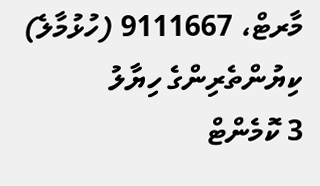މާރޓް، 9111667 (ހުޅުމާލެ)
ކިޔުންތެރިންގެ ހިޔާލު
3 ކޮމެންޓް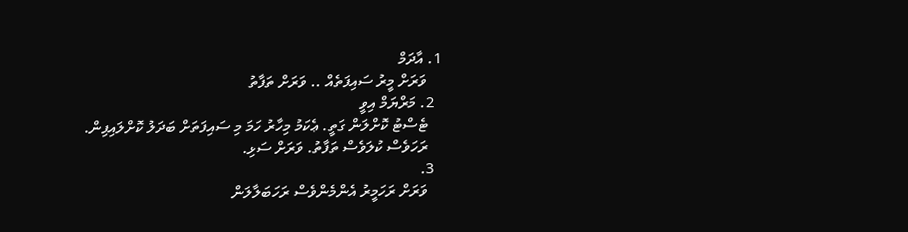1. އާދަމް
    ވަރަށް މީރު ސައިފަތެއް .. ވަރަށް ތަފާތު
  2. މަރްޔަމް އިވީ
    ޓެސްޓު ކޮށްލަން ގަތީ. ޢެކަމު މިހާރު ހަމަ މި ސައިފަތަށް ބަދަލު ކޮށްލައިފިން.
    ރަހަވެސް ކުލަވެސް ތަފާތު. ވަރަށް ސަޅި.
  3.
    ވަރަށް ރަހަމީރު އެންމެންވެސް ރަހަބަލާލަން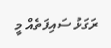ރަގަޅު ސައިފަތެއް މީ